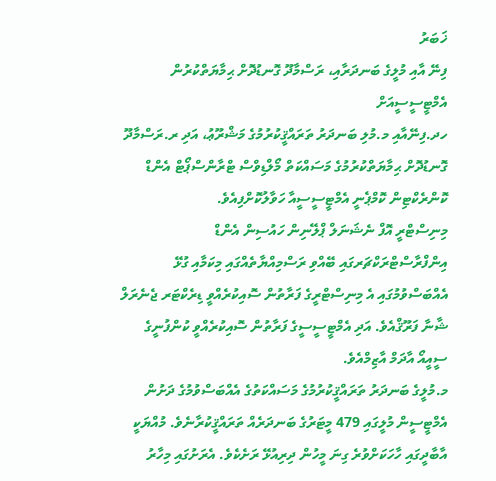ޚަބަރު
ފިނޭ އާއި މުލީގެ ބަނދަރާއި، ރަސްމާދޫ ގޮނޑުދޮށް ޙިމާޔަތްކުރުން އެމްޓީސީސީއަށް
ހދ.ފިނޭއާއި މ.މުލި ބަނދަރު ތަރައްޤީކުރުމުގެ މަޝްރޫޢު، އަދި ރ.ރަސްމާދޫ ގޮނޑުދޮށް ޙިމާޔަތްކުރުމުގެ މަސައްކަތް މޯލްޑިވްސް ޓްރާންސްޕޯޓް އެންޑް ކޮންރެކްޓިން ކޮމްޕެނީ އެމްޓީސީސީއާ ހަވާލުކޮށްފިއެވެ.
މިނިސްޓްރީ އޮފް ނެޝަނަލް ޕްލޭނިން ހައުސިން އެންޑް އިންފްރާސްޓްރަކްޗަރގައި ބޭއްވި ރަސްމިއްޔާތެއްގައި މިކަމާއި ގުޅޭ އެއްބަސްވުމުގައި އެ މިނިސްޓްރީގެ ފަރާތުން ސޮއިކުރެއްވީ ޑިރެކްޓަރ ޖެނެރަލް ޝާނާ ފަރޫޤްއެވެ. އަދި އެމްޓީސީސީގެ ފަރާތުން ސޮއިކުރެއްވީ ކުންފުނީގެ ސީއީއޯ އާދަމް އާޒިމްއެވެ.
މ.މުލީގެ ބަނދަރު ތަރައްޤީކުރުމުގެ މަސައްކަތުގެ އެއްބަސްވުމުގެ ދަށުން އެމްޓީސީން މުލީގައި 479 މީޓަރުގެ ބަނދަރެއް ތަރައްޤީކުރާނެވެ. މުއްޔަކީ އާބާދީގައި ހާހަކަށްވުރެ ގިނަ މީހުން ދިރިއުޅޭ ރަށެކެވެ. އެރަށުގައި މިހާރު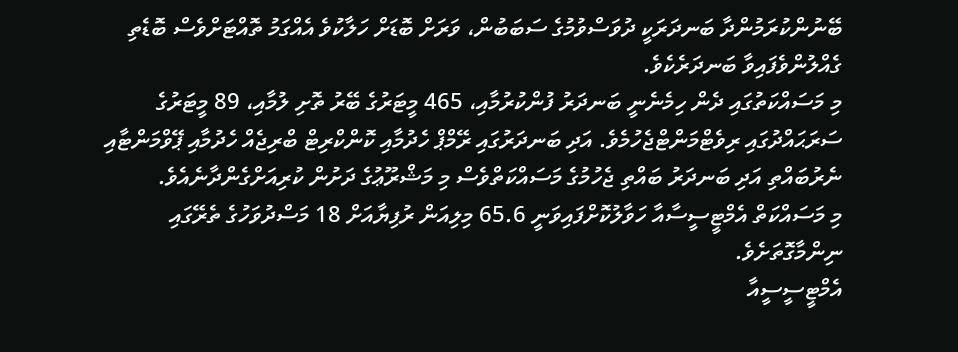ބޭނުންކުރަމުންދާ ބަނދަރަކީ ދުވަސްވުމުގެ ސަބަބުން، ވަރަށް ބޮޑަށް ހަލާކުވެ އެއްގަމު ތޮއްޓަށްވެސް ބޮޑެތި ގެއްލުންވެފައިވާ ބަނދަރެކެވެ.
މި މަސައްކަތުގައި ދެން ހިމެނެނީ ބަނދަރު ފުންކުރުމާއި، 465 މީޓަރުގެ ބޭރު ތޮށި ލުމާއި، 89 މީޓަރުގެ ސަރަޙައްދުގައި ރިވެޓްމަންޓްޖެހުމެވެ. އަދި ބަނދަރުގައި ރޭމްޕް ހެދުމާއި ކޮންކްރިޓް ބްރިޖެއް ހެދުމާއި ޕޭވްމަންޓާއި ނެރުބައްތި އަދި ބަނދަރު ބައްތި ޖެހުމުގެ މަސައްކަތްވެސް މި މަޝްރޫޢުގެ ދަށުން ކުރިއަށްގެންދާނެއެވެ.
މި މަސައްކަތް އެމްޓީސީސާއާ ހަވާލުކޮށްފައިވަނީ 65.6 މިލިއަން ރުފިޔާއަށް 18 މަސްދުވަހުގެ ތެރޭގައި ނިންމާގޮތަށެވެ.
އެމްޓީސީސީއާ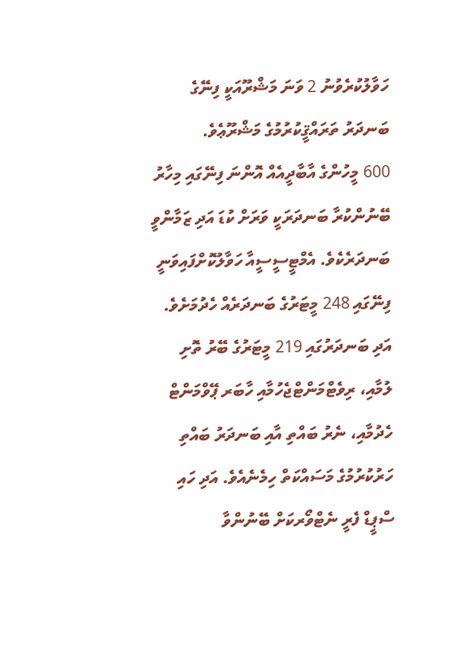ހަވާލުކުރެވުނު 2 ވަނަ މަޝްރޫއަކީ ފިނޭގެ ބަނދަރު ތަރައްޤީކުރުމުގެ މަޝްރޫޢެވެ.
600 މީހުންގެ އާބާދީއެއް އޮންނަ ފިނޭގައި މިހާރު ބޭނުންކުރާ ބަނދަރަކީ ވަރަށް ކުޑަ އަދި ޒަމާންވީ ބަނދަރެކެވެ. އެމްޓީސީސީއާ ހަވާލުކޮށްފައިވަނީ ފިނޭގައި 248 މީޓަރުގެ ބަނދަރެއް ހެދުމަށެވެ. އަދި ބަނދަރުގައި 219 މީޓަރުގެ ބޭރު ތޮށި ލުމާއި، ރިވެޓްމަންޓްޖެހުމާއި ހާބަރ ޕޭވްމަންޓް ހެދުމާއި، ނެރު ބައްތި އާއި ބަނދަރު ބައްތި ހަރުކުރުމުގެ މަސައްކަތް ހިމެނެއެވެ. އަދި ހައި ސްޕީޑް ފެރީ ނެޓްވޯރކަށް ބޭނުންވާ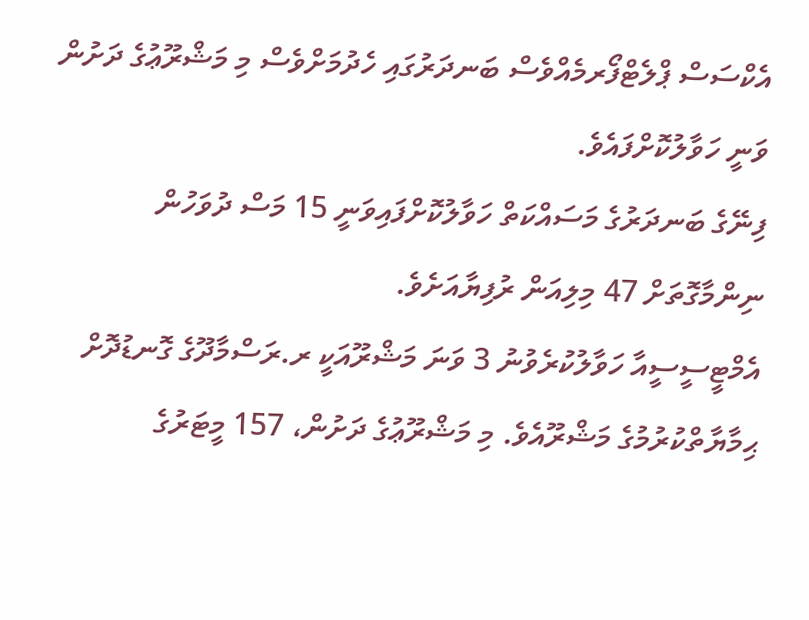އެކްސަސް ޕްލެޓްފޯރމެއްވެސް ބަނދަރުގައި ހެދުމަށްވެސް މި މަޝްރޫޢުގެ ދަށުން ވަނީ ހަވާލުކޮށްފައެވެ.
ފިނޭގެ ބަނދަރުގެ މަސައްކަތް ހަވާލުކޮށްފައިވަނީ 15 މަސް ދުވަހުން ނިންމާގޮތަށް 47 މިލިއަން ރުފިޔާއަށެވެ.
އެމްޓީސީސީއާ ހަވާލުކުރެވުނު 3 ވަނަ މަޝްރޫއަކީ ރ.ރަސްމާދޫގެ ގޮނޑުދޮށް ޙިމާޔާތްކުރުމުގެ މަޝްރޫއެވެ. މި މަޝްރޫޢުގެ ދަށުން، 157 މީޓަރުގެ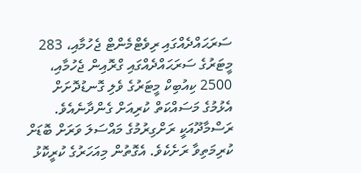ސަރަޙައްދެއްގައި ރިވެޓްމެންޓް ޖެހުމާއި، 283 މީޓަރުގެ ސަރަޙައްދެއްގައި ގްރޮއިން ޖެހުމާއި، 2500 ކިއުބިކް މީޓަރުގެ ވެލި ގޮނޑުދޮށަށް އެޅުމުގެ މަސައްކަތް ކުރިއަށް ގެންދާނެއެވެ.
ރަސްމާދޫއަކީ ރަށްގިރުމުގެ މައްސަލަ ވަރަށް ބޮޑަށް ކުރިމަތިވާ ރަށެކެވެ. އެގޮތުން މިއަހަރުގެ ކުރީކޮޅު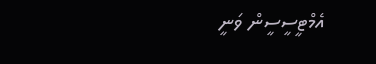އެމްޓީސީސީން ވަނީ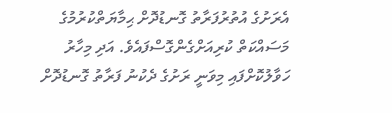އެރަށުގެ އުތުރުފަރާތު ގޮނޑުދޮށް ޙިމާޔަތްކުރުމުގެ މަސައްކަތް ކުރިއަށްގެންގޮސްފައެވެ. އަދި މިހާރު ހަވާލުކޮށްފައި މިވަނީ ރަށުގެ ދެކުނު ފަރާތު ގޮނޑުދޮށް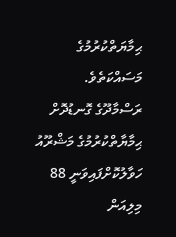ޙިމާޔަތްކުރުމުގެ މަސައްކަތެވެ.
ރަސްމާދޫގެ ގޮނޑުދޮށް ޙިމާޔާތްކުރުމުގެ މަޝްރޫއު ހަވާލުކޮށްފައިވަނީ 88 މިލިއަން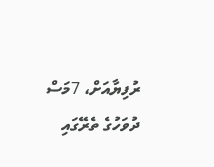ރުފިޔާއަށް، 7މަސް ދުވަހުގެ ތެރޭގައި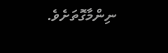ނިންމާގޮތަށެވެ.